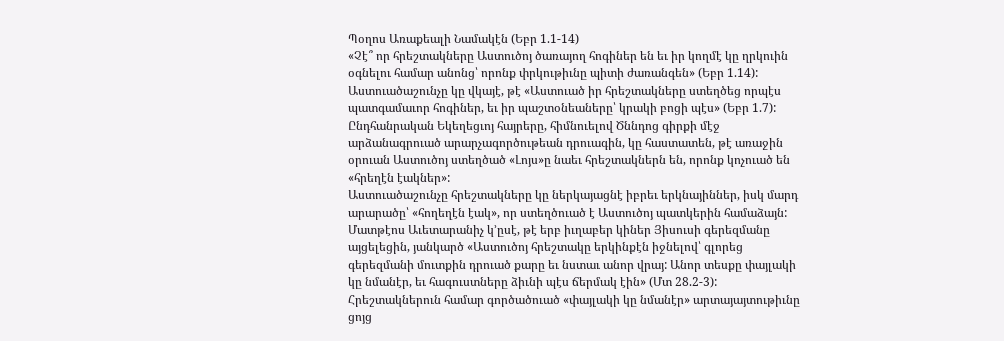Պօղոս Առաքեալի Նամակէն (Եբր 1.1-14)
«Չէ՞ որ հրեշտակները Աստուծոյ ծառայող հոգիներ են եւ իր կողմէ կը ղրկուին օգնելու համար անոնց՝ որոնք փրկութիւնը պիտի ժառանգեն» (Եբր 1.14):
Աստուածաշունչը կը վկայէ, թէ «Աստուած իր հրեշտակները ստեղծեց որպէս պատգամաւոր հոգիներ, եւ իր պաշտօնեաները՝ կրակի բոցի պէս» (Եբր 1.7):
Ընդհանրական Եկեղեցւոյ հայրերը, հիմնուելով Ծննդոց գիրքի մէջ արձանագրուած արարչագործութեան դրուագին, կը հաստատեն, թէ առաջին օրուան Աստուծոյ ստեղծած «Լոյս»ը նաեւ հրեշտակներն են, որոնք կոչուած են «հրեղէն էակներ»:
Աստուածաշունչը հրեշտակները կը ներկայացնէ իբրեւ երկնայիններ, իսկ մարդ արարածը՝ «հողեղէն էակ», որ ստեղծուած է Աստուծոյ պատկերին համաձայն:
Մատթէոս Աւետարանիչ կ’ըսէ, թէ երբ իւղաբեր կիներ Յիսուսի գերեզմանը այցելեցին, յանկարծ «Աստուծոյ հրեշտակը երկինքէն իջնելով՝ գլորեց գերեզմանի մուտքին դրուած քարը եւ նստաւ անոր վրայ: Անոր տեսքը փայլակի կը նմանէր, եւ հագուստները ձիւնի պէս ճերմակ էին» (Մտ 28.2-3):
Հրեշտակներուն համար գործածուած «փայլակի կը նմանէր» արտայայտութիւնը ցոյց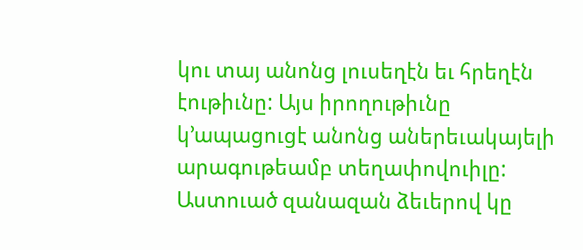կու տայ անոնց լուսեղէն եւ հրեղէն էութիւնը: Այս իրողութիւնը կ’ապացուցէ անոնց աներեւակայելի արագութեամբ տեղափովուիլը:
Աստուած զանազան ձեւերով կը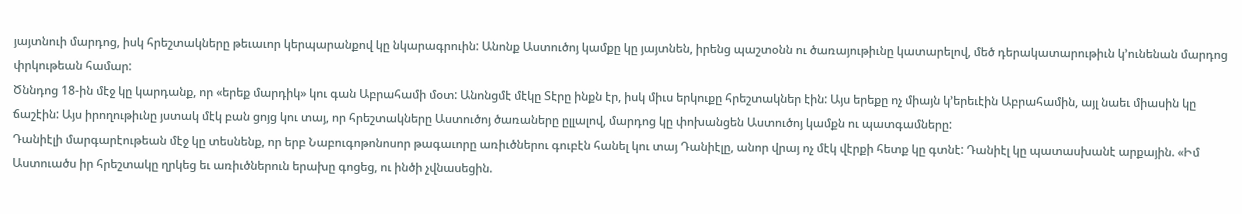յայտնուի մարդոց, իսկ հրեշտակները թեւաւոր կերպարանքով կը նկարագրուին: Անոնք Աստուծոյ կամքը կը յայտնեն, իրենց պաշտօնն ու ծառայութիւնը կատարելով, մեծ դերակատարութիւն կ’ունենան մարդոց փրկութեան համար:
Ծննդոց 18-ին մէջ կը կարդանք, որ «երեք մարդիկ» կու գան Աբրահամի մօտ: Անոնցմէ մէկը Տէրը ինքն էր, իսկ միւս երկուքը հրեշտակներ էին: Այս երեքը ոչ միայն կ’երեւէին Աբրահամին, այլ նաեւ միասին կը ճաշէին: Այս իրողութիւնը յստակ մէկ բան ցոյց կու տայ, որ հրեշտակները Աստուծոյ ծառաները ըլլալով, մարդոց կը փոխանցեն Աստուծոյ կամքն ու պատգամները:
Դանիէլի մարգարէութեան մէջ կը տեսնենք, որ երբ Նաբուգոթոնոսոր թագաւորը առիւծներու գուբէն հանել կու տայ Դանիէլը, անոր վրայ ոչ մէկ վէրքի հետք կը գտնէ: Դանիէլ կը պատասխանէ արքային. «Իմ Աստուածս իր հրեշտակը ղրկեց եւ առիւծներուն երախը գոցեց, ու ինծի չվնասեցին.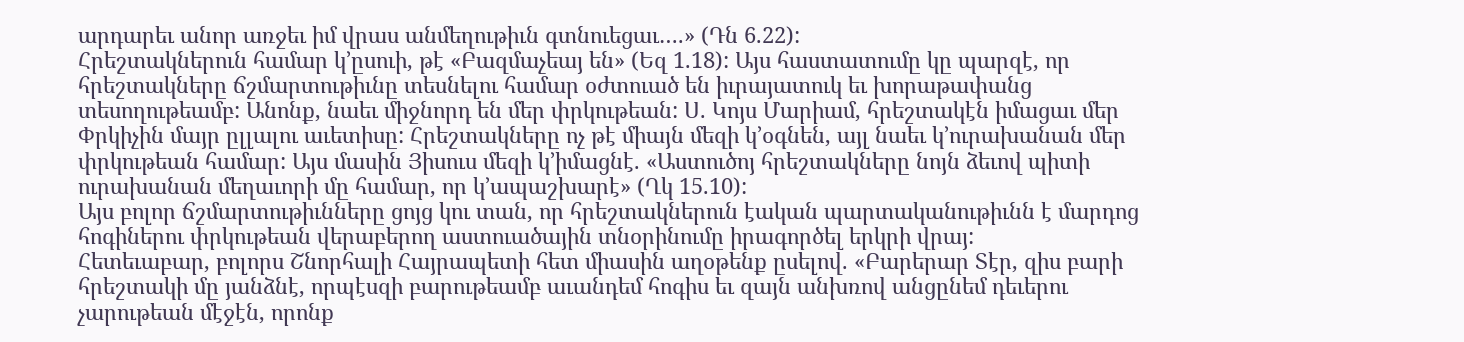արդարեւ անոր առջեւ իմ վրաս անմեղութիւն գտնուեցաւ….» (Դն 6.22):
Հրեշտակներուն համար կ’ըսուի, թէ «Բազմաչեայ են» (Եզ 1.18): Այս հաստատումը կը պարզէ, որ հրեշտակները ճշմարտութիւնը տեսնելու համար օժտուած են իւրայատուկ եւ խորաթափանց տեսողութեամբ: Անոնք, նաեւ միջնորդ են մեր փրկութեան: Ս. Կոյս Մարիամ, հրեշտակէն իմացաւ մեր Փրկիչին մայր ըլլալու աւետիսը: Հրեշտակները ոչ թէ միայն մեզի կ’օգնեն, այլ նաեւ կ’ուրախանան մեր փրկութեան համար: Այս մասին Յիսուս մեզի կ’իմացնէ. «Աստուծոյ հրեշտակները նոյն ձեւով պիտի ուրախանան մեղաւորի մը համար, որ կ’ապաշխարէ» (Ղկ 15.10):
Այս բոլոր ճշմարտութիւնները ցոյց կու տան, որ հրեշտակներուն էական պարտականութիւնն է մարդոց հոգիներու փրկութեան վերաբերող աստուածային տնօրինումը իրագործել երկրի վրայ:
Հետեւաբար, բոլորս Շնորհալի Հայրապետի հետ միասին աղօթենք ըսելով. «Բարերար Տէր, զիս բարի հրեշտակի մը յանձնէ, որպէսզի բարութեամբ աւանդեմ հոգիս եւ զայն անխռով անցընեմ դեւերու չարութեան մէջէն, որոնք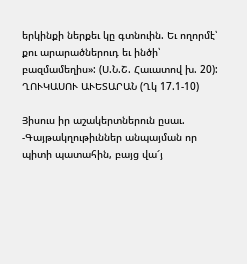երկինքի ներքեւ կը գտնուին. Եւ ողորմէ՝ քու արարածներուդ եւ ինծի՝ բազմամեղիս»: (Ս.Ն.Շ. Հաւատով խ. 20):
ՂՈՒԿԱՍՈՒ ԱՒԵՏԱՐԱՆ (Ղկ 17.1-10)

Յիսուս իր աշակերտներուն ըսաւ.
-Գայթակղութիւններ անպայման որ պիտի պատահին, բայց վա՜յ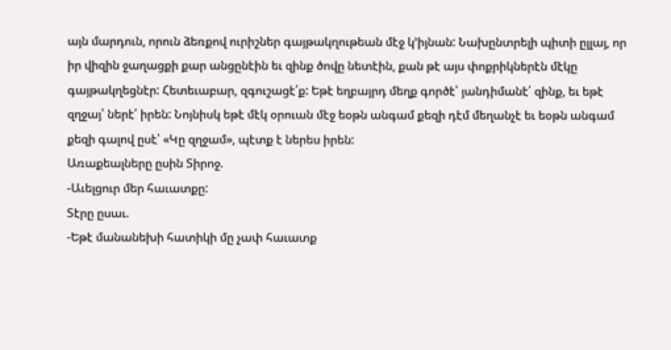այն մարդուն, որուն ձեռքով ուրիշներ գայթակղութեան մէջ կ’իյնան: Նախընտրելի պիտի ըլլայ, որ իր վիզին ջաղացքի քար անցընէին եւ զինք ծովը նետէին, քան թէ այս փոքրիկներէն մէկը գայթակղեցնէր: Հետեւաբար, զգուշացէ՛ք: Եթէ եղբայրդ մեղք գործէ՝ յանդիմանէ՛ զինք, եւ եթէ զղջայ՝ ներէ՛ իրեն: Նոյնիսկ եթէ մէկ օրուան մէջ եօթն անգամ քեզի դէմ մեղանչէ եւ եօթն անգամ քեզի գալով ըսէ՝ «Կը զղջամ», պէտք է ներես իրեն:
Առաքեալները ըսին Տիրոջ.
-Աւելցուր մեր հաւատքը:
Տէրը ըսաւ.
-Եթէ մանանեխի հատիկի մը չափ հաւատք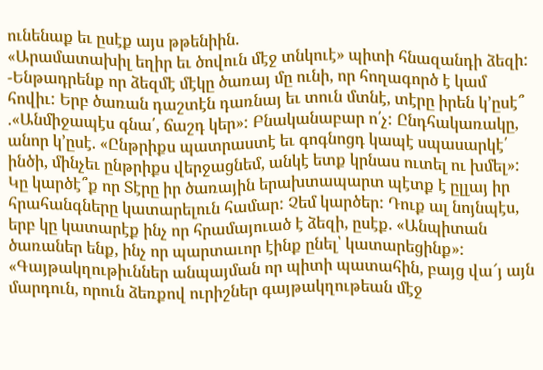ունենաք եւ ըսէք այս թթենիին.
«Արամատախիլ եղիր եւ ծովուն մէջ տնկուէ» պիտի հնազանդի ձեզի:
-Ենթադրենք որ ձեզմէ մէկը ծառայ մը ունի, որ հողագործ է կամ հովիւ: Երբ ծառան դաշտէն դառնայ եւ տուն մտնէ, տէրը իրեն կ’ըսէ՞ .«Անմիջապէս գնա՛, ճաշդ կեր»: Բնականաբար ո՛չ: Ընդհակառակը, անոր կ’ըսէ. «Ընթրիքս պատրաստէ եւ գոգնոցդ կապէ սպասարկէ՛ ինծի, մինչեւ ընթրիքս վերջացնեմ, անկէ ետք կրնաս ուտել ու խմել»: Կը կարծէ՞ք որ Տէրը իր ծառային երախտապարտ պէտք է ըլլայ իր հրահանգները կատարելուն համար: Չեմ կարծեր: Դուք ալ նոյնպէս, երբ կը կատարէք ինչ որ հրամայուած է ձեզի, ըսէք. «Անպիտան ծառաներ ենք, ինչ որ պարտաւոր էինք ընել՝ կատարեցինք»:
«Գայթակղութիւններ անպայման որ պիտի պատահին, բայց վա՜յ այն մարդուն, որուն ձեռքով ուրիշներ գայթակղութեան մէջ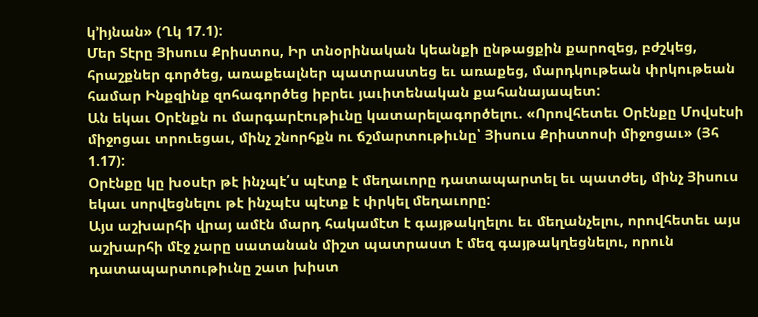կ’իյնան» (Ղկ 17.1):
Մեր Տէրը Յիսուս Քրիստոս, Իր տնօրինական կեանքի ընթացքին քարոզեց, բժշկեց, հրաշքներ գործեց, առաքեալներ պատրաստեց եւ առաքեց, մարդկութեան փրկութեան համար Ինքզինք զոհագործեց իբրեւ յաւիտենական քահանայապետ:
Ան եկաւ Օրէնքն ու մարգարէութիւնը կատարելագործելու. «Որովհետեւ Օրէնքը Մովսէսի միջոցաւ տրուեցաւ, մինչ շնորհքն ու ճշմարտութիւնը՝ Յիսուս Քրիստոսի միջոցաւ» (Յհ 1.17):
Օրէնքը կը խօսէր թէ ինչպէ՛ս պէտք է մեղաւորը դատապարտել եւ պատժել, մինչ Յիսուս եկաւ սորվեցնելու թէ ինչպէս պէտք է փրկել մեղաւորը:
Այս աշխարհի վրայ ամէն մարդ հակամէտ է գայթակղելու եւ մեղանչելու, որովհետեւ այս աշխարհի մէջ չարը սատանան միշտ պատրաստ է մեզ գայթակղեցնելու, որուն դատապարտութիւնը շատ խիստ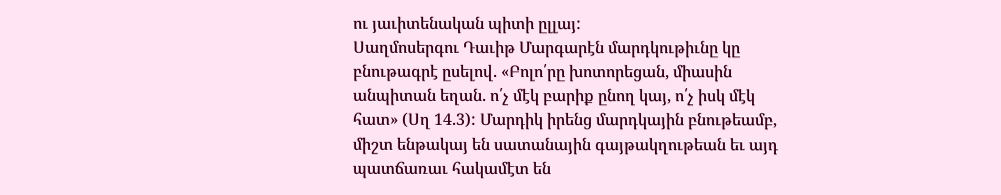ու յաւիտենական պիտի ըլլայ:
Սաղմոսերգու Դաւիթ Մարգարէն մարդկութիւնը կը բնութագրէ ըսելով. «Բոլո՛րը խոտորեցան, միասին անպիտան եղան. ո՛չ մէկ բարիք ընող կայ, ո՛չ իսկ մէկ հատ» (Սղ 14.3): Մարդիկ իրենց մարդկային բնութեամբ, միշտ ենթակայ են սատանային գայթակղութեան եւ այդ պատճառաւ հակամէտ են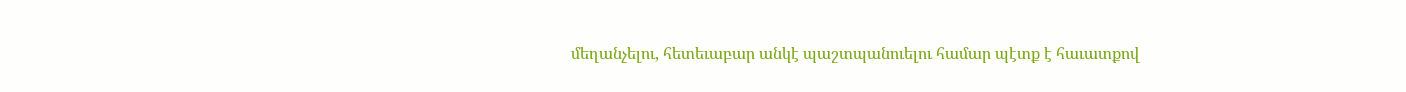մեղանչելու, հետեւաբար անկէ պաշտպանուելու համար պէտք է հաւատքով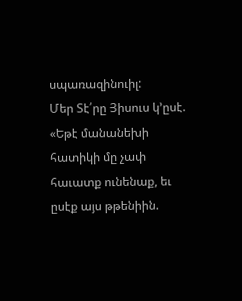սպառազինուիլ:
Մեր Տէ՛րը Յիսուս կ’ըսէ. «Եթէ մանանեխի հատիկի մը չափ հաւատք ունենաք, եւ ըսէք այս թթենիին.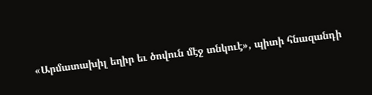«Արմատախիլ եղիր եւ ծովուն մէջ տնկուէ», պիտի հնազանդի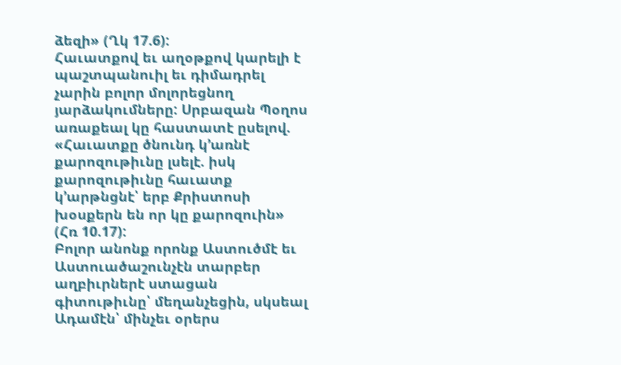ձեզի» (Ղկ 17.6):
Հաւատքով եւ աղօթքով կարելի է պաշտպանուիլ եւ դիմադրել չարին բոլոր մոլորեցնող յարձակումները: Սրբազան Պօղոս առաքեալ կը հաստատէ ըսելով. «Հաւատքը ծնունդ կ’առնէ քարոզութիւնը լսելէ. իսկ քարոզութիւնը հաւատք կ’արթնցնէ՝ երբ Քրիստոսի խօսքերն են որ կը քարոզուին» (Հռ 10.17):
Բոլոր անոնք որոնք Աստուծմէ եւ Աստուածաշունչէն տարբեր աղբիւրներէ ստացան գիտութիւնը՝ մեղանչեցին, սկսեալ Ադամէն՝ մինչեւ օրերս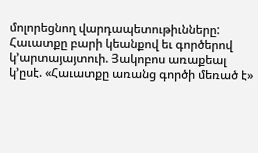մոլորեցնող վարդապետութիւնները:
Հաւատքը բարի կեանքով եւ գործերով կ’արտայայտուի. Յակոբոս առաքեալ կ’ըսէ. «Հաւատքը առանց գործի մեռած է»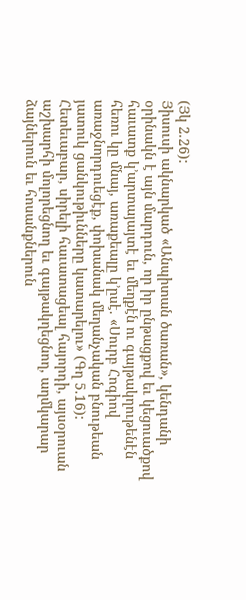(Յկ 2.26):
Յիսուսի ակնարկած «Անպիտան ծառան», կենդանի օրինակն է այն մարդուն, որ իր ընթացքով եւ կեցուածքով հաւատք կ’արտայայտէ եւ մեղքէն ու գայթակղութենէն հեռու կը մնայ, առաքեալը կ’ըսէ. «Սուրբ Հոգիով առաջնորդուեցէք, փոխանակ մեղանչական բնութեան յատուկ ցանկութիւնները կատարելու» (Գղ 5.16):
Հետեւաբար, սիրելի հաւատացեալ հայորդի, այսօրուան աշխարհի մոլորեցնող եւ գայթակղեցնող, աղմկարար ձայներուն եւ հոսանքներուն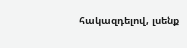հակազդելով, լսենք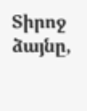Տիրոջ ձայնը,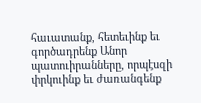հաւատանք, հետեւինք եւ գործադրենք Անոր պատուիրանները, որպէսզի փրկուինք եւ ժառանգենք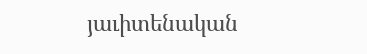յաւիտենական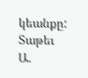կեանքը:
Տաթեւ Ա.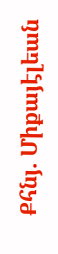Քհնյ. Միքայէլեան